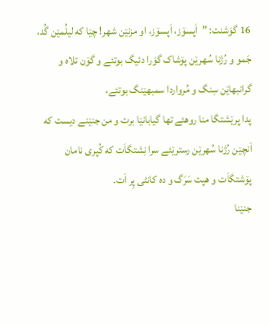16 گوَشنت: ”اَپسۆز، اَپسۆز، او مزنێن شهر! چێا که لیلُمێن گُد، جَمو و رُژنا سُهرێن پۆشاک گوَرا دئیگ بوتئے و گۆن تلاه و گرانبهاێن سِنگ و مُرواردا سمبهێنگ بوتئے،
پدا پرێشتگا منا روهئے تها گیابانێا برت و من جنێنے دیست که اَنچێن رُژنا سُهرێن رسترێئے سرا نِشتگاَت که کُپری نامان پۆشتگاَت و هپت سَرَگ و ده کانٹی پِر اَت.
جنێنا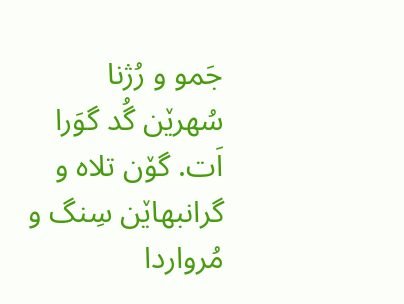جَمو و رُژنا سُهرێن گُد گوَرا اَت. گۆن تلاه و گرانبهاێن سِنگ و مُرواردا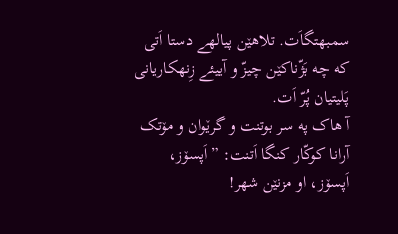سمبهتگاَت. تلاهێن پیالهے دستا اَتی که چه بَژّناکێن چیزّ و آییئے زِنهکاریانی پَلیتیان پُرّ اَت.
آ هاک په سر بوتنت و گرێوان و مۆتک آرانا کوکّار کنگا اَتنت: ”اَپسۆز، اَپسۆز، او مزنێن شهر!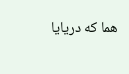هما که دریایا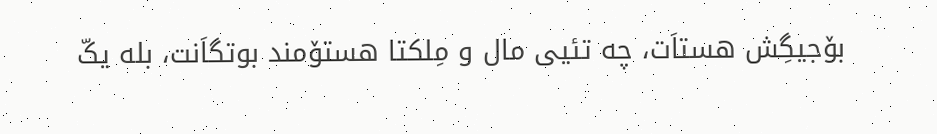بۆجیگِش هستاَت، چه تئیی مال و مِلکتا هستۆمند بوتگاَنت، بله یکّ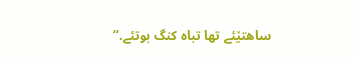ساهتێئے تها تباه کنگ بوتئے.“